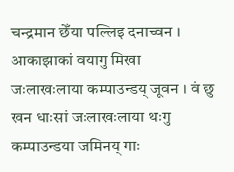चन्द्रमान छेँया पल्लिइ दनाच्वन । आकाझाकां वयागु मिखा जःलाखःलाया कम्पाउन्डय् जूवन । वं छु खन धाःसां जःलाखःलाया थःगु कम्पाउन्डया जमिनय् गाः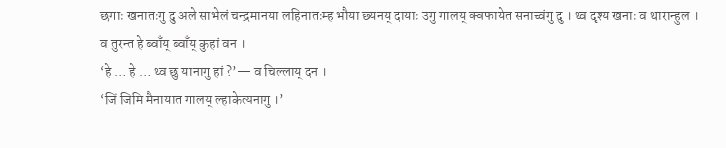छगाः खनातःगु दु अले साभेलं चन्द्रमानया लहिनातःम्ह भौया छ्यनय् दायाः उगु गालय् क्वफायेत सनाच्वंगु दु । थ्व दृश्य खनाः व थारान्हुल । व तुरन्त हे ब्वाँय् ब्वाँय् कुहां वन ।
‘हे … हे … थ्व छु यानागु हां ?’— व चिल्लाय् दन ।
‘जिं जिमि मैनायात गालय् ल्हाकेत्यनागु ।’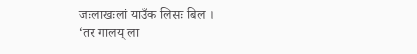जःलाखःलां याउँक लिसः बिल ।
‘तर गालय् ला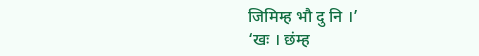जिमिम्ह भौ दु नि ।’
‘खः । छंम्ह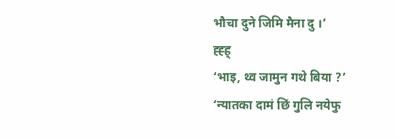भौचा दुने जिमि मैना दु ।’
ह्ह्ह्
‘भाइ, थ्व जामुन गथे बिया ?’
‘न्यातका दामं छिं गुलि नयेफु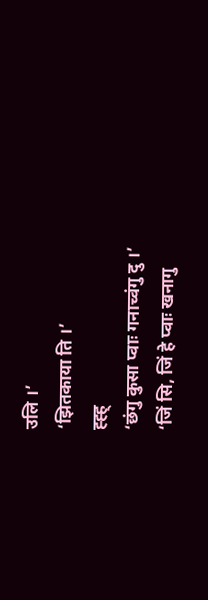उलि ।’
‘झितकाया ति ।’
ह्ह्ह्
‘छंगु कुसा प्वाः गनाच्वंगु दु ।’
‘जिं सि, जिं हे प्वाः खनागु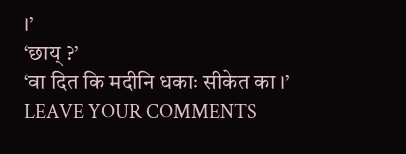।’
‘छाय् ?’
‘वा दित कि मदीनि धकाः सीकेत का ।’
LEAVE YOUR COMMENTS